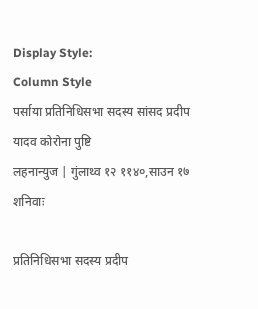Display Style:
Column Style
पर्साया प्रतिनिधिसभा सदस्य सांसद प्रदीप यादव कोरोना पुष्टि
लहनान्युज | गुंलाथ्व १२ ११४०,साउन १७ शनिवाः

प्रतिनिधिसभा सदस्य प्रदीप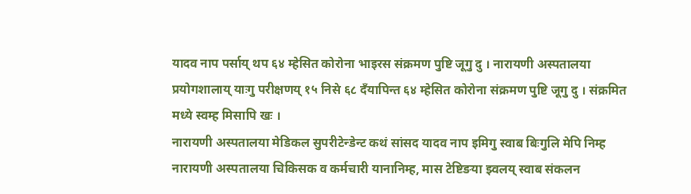यादव नाप पर्साय् थप ६४ म्हेसित कोरोना भाइरस संक्रमण पुष्टि जूगु दु । नारायणी अस्पतालया प्रयोगशालाय् याःगु परीक्षणय् १५ निसे ६८ दँयापिन्त ६४ म्हेसित कोरोना संक्रमण पुष्टि जूगु दु । संक्रमित मध्ये स्वम्ह मिसापि खः ।
नारायणी अस्पतालया मेडिकल सुपरीटेन्डेन्ट कथं सांसद यादव नाप इमिगु स्वाब बिःगुलि मेपि निम्ह नारायणी अस्पतालया चिकिसक व कर्मचारी यानानिम्ह, मास टेष्टिङया झ्वलय् स्वाब संकलन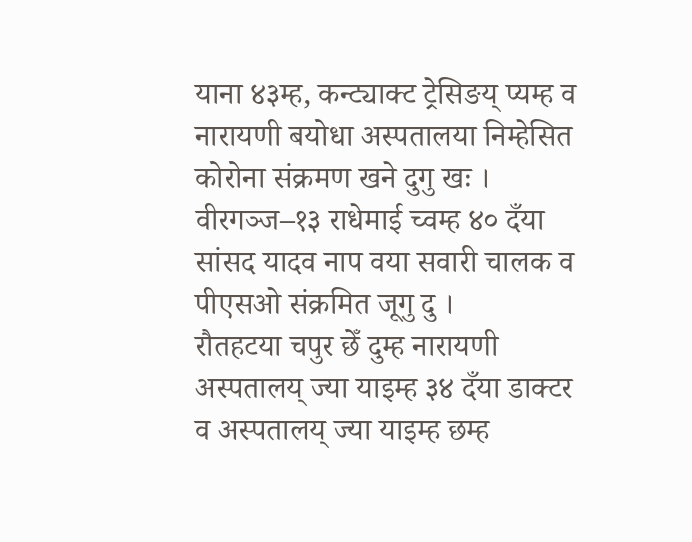याना ४३म्ह, कन्ट्याक्ट ट्रेसिङय् प्यम्ह व नारायणी बयोधा अस्पतालया निम्हेसित कोरोना संक्रमण खने दुगु खः ।
वीरगञ्ज–१३ राधेमाई च्वम्ह ४० दँया सांसद यादव नाप वया सवारी चालक व पीएसओ संक्रमित जूगु दु ।
रौतहटया चपुर छेँ दुम्ह नारायणी अस्पतालय् ज्या याइम्ह ३४ दँया डाक्टर व अस्पतालय् ज्या याइम्ह छम्ह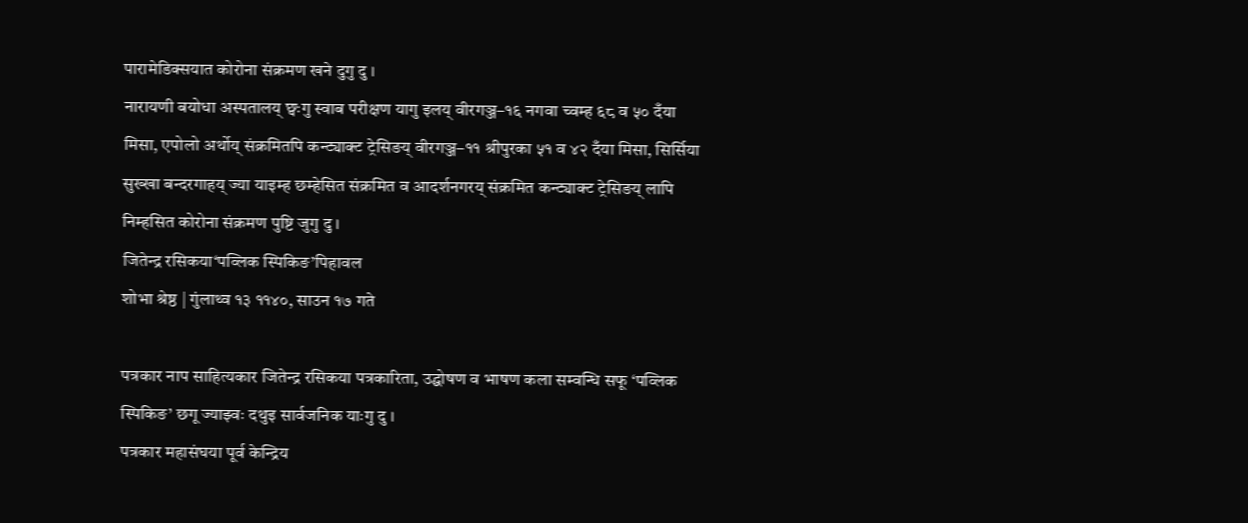पारामेडिक्सयात कोरोना संक्रमण खने दुगु दु ।
नारायणी बयोधा अस्पतालय् छ्वःगु स्वाब परीक्षण यागु इलय् वीरगञ्ज–१६ नगवा च्वम्ह ६८ व ५० दँया मिसा, एपोलो अर्थोय् संक्रमितपि कन्ट्याक्ट ट्रेसिङय् वीरगञ्ज–११ श्रीपुरका ५१ व ४२ दँया मिसा, सिर्सिया सुख्खा बन्दरगाहय् ज्या याइम्ह छम्हेसित संक्रमित व आदर्शनगरय् संक्रमित कन्ट्याक्ट ट्रेसिङय् लापि निम्हसित कोरोना संक्रमण पुष्टि जुगु दु ।
जितेन्द्र रसिकया‘पव्लिक स्पिकिङ’पिहावल
शोभा श्रेष्ठ | गुंलाथ्व १३ ११४०, साउन १७ गते

पत्रकार नाप साहित्यकार जितेन्द्र रसिकया पत्रकारिता, उद्घोषण व भाषण कला सम्वन्धि सफू ‘पव्लिक स्पिकिङ’ छगू ज्याझ्वः दथुइ सार्वजनिक याःगु दु ।
पत्रकार महासंघया पूर्व केन्द्रिय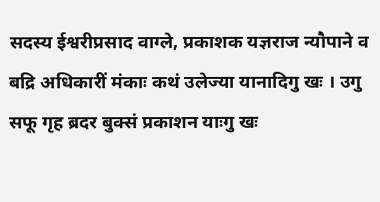सदस्य ईश्वरीप्रसाद वाग्ले, प्रकाशक यज्ञराज न्यौपाने व बद्रि अधिकारीं मंकाः कथं उलेज्या यानादिगु खः । उगु सफू गृह ब्रदर बुक्सं प्रकाशन याःगु खः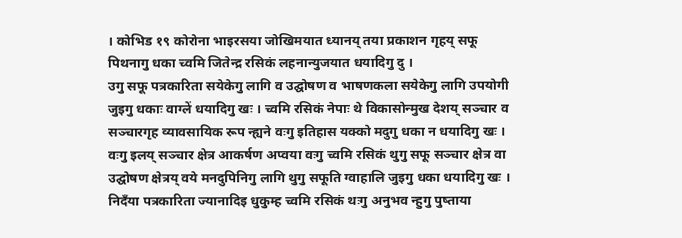। कोभिड १९ कोरोना भाइरसया जोखिमयात ध्यानय् तया प्रकाशन गृहय् सफू पिथनागु धका च्वमि जितेन्द्र रसिकं लहनान्युजयात धयादिगु दु ।
उगु सफू पत्रकारिता सयेकेगु लागि व उद्घोषण व भाषणकला सयेकेगु लागि उपयोगी जुइगु धकाः वाग्लें धयादिगु खः । च्वमि रसिकं नेपाः थे विकासोन्मुख देशय् सञ्चार व सञ्चारगृह व्यावसायिक रूप न्ह्यने वःगु इतिहास यक्को मदुगु धका न धयादिगु खः ।
वःगु इलय् सञ्चार क्षेत्र आकर्षण अप्वया वःगु च्वमि रसिकं थुगु सफू सञ्चार क्षेत्र वा उद्घोषण क्षेत्रय् वये मनदुपिनिगु लागि थुगु सफूति ग्वाहालि जुइगु धका धयादिगु खः ।
निदँया पत्रकारिता ज्यानादिइ धुकुम्ह च्वमि रसिकं थःगु अनुभव न्हुगु पुष्ताया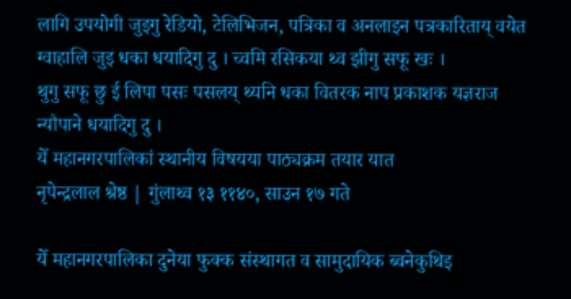लागि उपयोगी जुइगु रेडियो, टेलिभिजन, पत्रिका व अनलाइन पत्रकारिताय् वयेत ग्वाहालि जुइ धका धयादिगु दु । च्वमि रसिकया थ्व झीगु सफू खः ।
थुगु सफू छु ई लिपा पसः पसलय् थ्यनि धका वितरक नाप प्रकाशक यज्ञराज न्यौपाने धयादिगु दु ।
येँ महानगरपालिकां स्थानीय विषयया पाठ्यक्रम तयार यात
नृपेन्द्रलाल श्रेष्ठ | गुंलाथ्व १३ ११४०, साउन १७ गते

येँ महानगरपालिका दुनेया फुक्क संस्थागत व सामुदायिक ब्वनेकुथिइ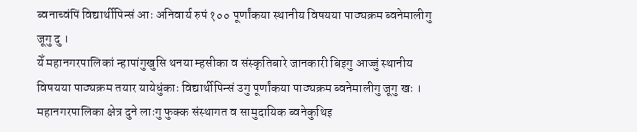ब्वनाच्वंपिं विद्यार्थीपिन्सं आः अनिवार्य रुपं १०० पूर्णांकया स्थानीय विषयया पाठ्यक्रम ब्वनेमालीगु जूगु दु ।
येँ महानगरपालिकां न्हापांगुखुसि थनया म्हसीका व संस्कृतिबारे जानकारी बिइगु आज्जुं स्थानीय विषयया पाठ्यक्रम तयार यायेधुंकाः विद्यार्थीपिन्सं उगु पूर्णांकया पाठ्यक्रम ब्वनेमालीगु जूगु खः ।
महानगरपालिका क्षेत्र दुने लाःगु फुक्क संस्थागत व सामुदायिक ब्वनेकुथिइ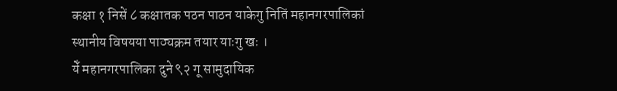कक्षा १ निसें ८ कक्षातक पठन पाठन याकेगु नितिं महानगरपालिकां स्थानीय विषयया पाठ्यक्रम तयार याःगु खः ।
येँ महानगरपालिका दुने ९२ गू सामुदायिक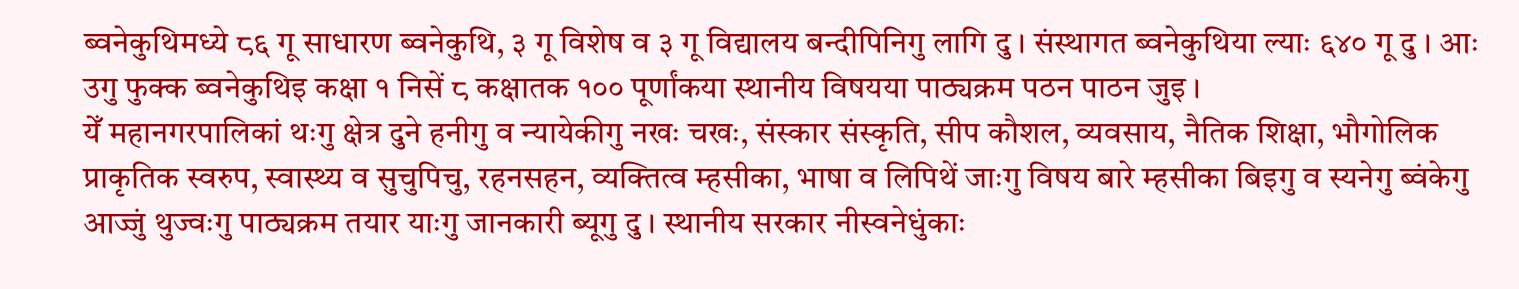ब्वनेकुथिमध्ये ८६ गू साधारण ब्वनेकुथि, ३ गू विशेष व ३ गू विद्यालय बन्दीपिनिगु लागि दु । संस्थागत ब्वनेकुथिया ल्याः ६४० गू दु । आः उगु फुक्क ब्वनेकुथिइ कक्षा १ निसें ८ कक्षातक १०० पूर्णांकया स्थानीय विषयया पाठ्यक्रम पठन पाठन जुइ ।
येँ महानगरपालिकां थःगु क्षेत्र दुने हनीगु व न्यायेकीगु नखः चखः, संस्कार संस्कृति, सीप कौशल, व्यवसाय, नैतिक शिक्षा, भौगोलिक प्राकृतिक स्वरुप, स्वास्थ्य व सुचुपिचु, रहनसहन, व्यक्तित्व म्हसीका, भाषा व लिपिथें जाःगु विषय बारे म्हसीका बिइगु व स्यनेगु ब्वंकेगु आज्जुं थुज्वःगु पाठ्यक्रम तयार याःगु जानकारी ब्यूगु दु । स्थानीय सरकार नीस्वनेधुंकाः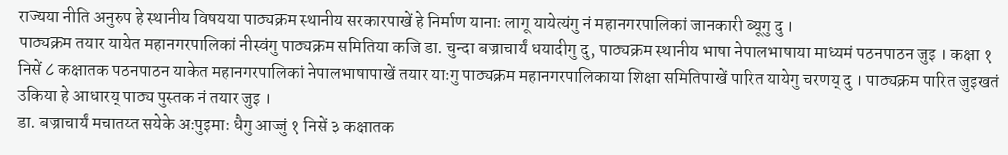राज्यया नीति अनुरुप हे स्थानीय विषयया पाठ्यक्रम स्थानीय सरकारपाखें हे निर्माण यानाः लागू यायेत्यंगु नं महानगरपालिकां जानकारी ब्यूगु दु ।
पाठ्यक्रम तयार यायेत महानगरपालिकां नीस्वंगु पाठ्यक्रम समितिया कजि डा. चुन्दा बज्राचार्यं धयादीगु दु, पाठ्यक्रम स्थानीय भाषा नेपालभाषाया माध्यमं पठनपाठन जुइ । कक्षा १ निसें ८ कक्षातक पठनपाठन याकेत महानगरपालिकां नेपालभाषापाखें तयार याःगु पाठ्यक्रम महानगरपालिकाया शिक्षा समितिपाखें पारित यायेगु चरणय् दु । पाठ्यक्रम पारित जुइखतं उकिया हे आधारय् पाठ्य पुस्तक नं तयार जुइ ।
डा. बज्राचार्यं मचातय्त सयेके अःपुइमाः धैगु आज्जुं १ निसें ३ कक्षातक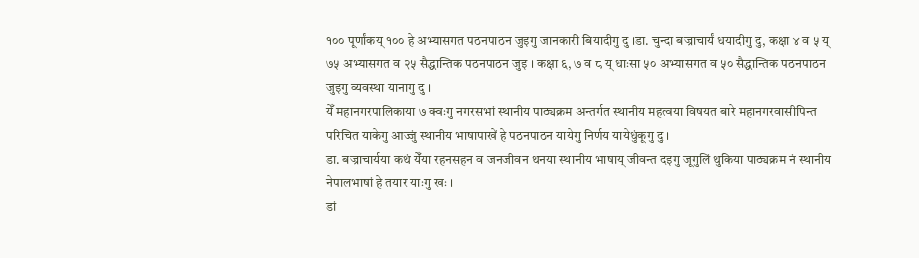१०० पूर्णांकय् १०० हे अभ्यासगत पठनपाठन जुइगु जानकारी बियादीगु दु ।डा. चुन्दा बज्राचार्यं धयादीगु दु, कक्षा ४ व ५ य् ७५ अभ्यासगत व २५ सैद्धान्तिक पठनपाठन जुइ । कक्षा ६, ७ व ८ य् धाःसा ५० अभ्यासगत व ५० सैद्धान्तिक पठनपाठन जुइगु व्यवस्था यानागु दु ।
येँ महानगरपालिकाया ७ क्वःगु नगरसभां स्थानीय पाठ्यक्रम अन्तर्गत स्थानीय महत्वया विषयत बारे महानगरवासीपिन्त परिचित याकेगु आज्जुं स्थानीय भाषापाखें हे पठनपाठन यायेगु निर्णय यायेधुंकूगु दु ।
डा. बज्राचार्यया कथं येँया रहनसहन व जनजीवन थनया स्थानीय भाषाय् जीवन्त दइगु जूगुलिं थुकिया पाठ्यक्रम नं स्थानीय नेपालभाषां हे तयार याःगु खः ।
डां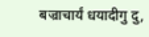बज्राचार्यं धयादीगु दु,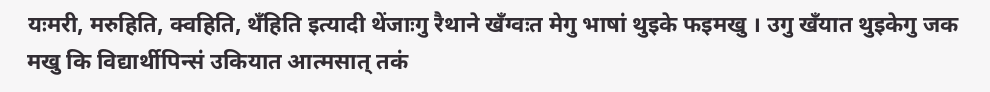यःमरी, मरुहिति, क्वहिति, थँहिति इत्यादी थेंजाःगु रैथाने खँग्वःत मेगु भाषां थुइके फइमखु । उगु खँयात थुइकेगु जक मखु कि विद्यार्थीपिन्सं उकियात आत्मसात् तकं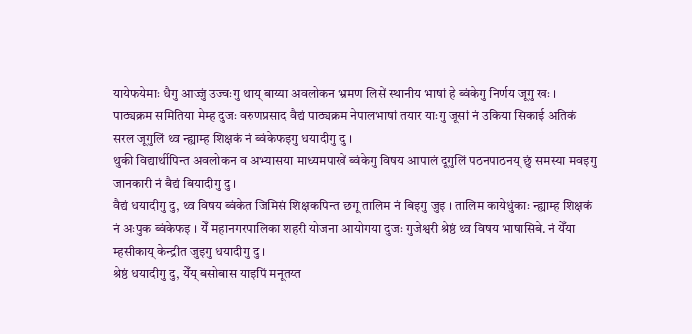यायेफयेमाः धैगु आज्जुं उज्वःगु थाय् बाय्या अवलोकन भ्रमण लिसें स्थानीय भाषां हे ब्वंकेगु निर्णय जूगु खः ।
पाठ्यक्रम समितिया मेम्ह दुजः वरुणप्रसाद वैद्यं पाठ्यक्रम नेपालभाषां तयार याःगु जूसां नं उकिया सिकाई अतिकं सरल जूगुलिं थ्व न्ह्याम्ह शिक्षकं नं ब्वंकेफइगु धयादीगु दु ।
थुकी विद्यार्थीपिन्त अवलोकन व अभ्यासया माध्यमपाखें ब्वंकेगु विषय आपालं दूगुलिं पठनपाठनय् छुं समस्या मवइगु जानकारी नं बैद्यं बियादीगु दु ।
वैद्यं धयादीगु दु, थ्व विषय ब्वंकेत जिमिसं शिक्षकपिन्त छगू तालिम नं बिइगु जुइ । तालिम कायेधुंकाः न्ह्याम्ह शिक्षकं नं अःपुक ब्वंकेफइ । येँ महानगरपालिका शहरी योजना आयोगया दुजः गुजेश्वरी श्रेष्ठं थ्व विषय भाषासिबे. नं येँया म्हसीकाय् केन्द्रीत जुइगु धयादीगु दु ।
श्रेष्ठं धयादीगु दु, येँय् बसोबास याइपिं मनूतय्त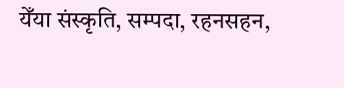येँया संस्कृति, सम्पदा, रहनसहन,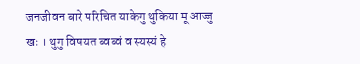जनजीवन बारे परिचित याकेगु थुकिया मू आज्जु खः । थुगु विषयत ब्वब्वं व स्यस्यं हे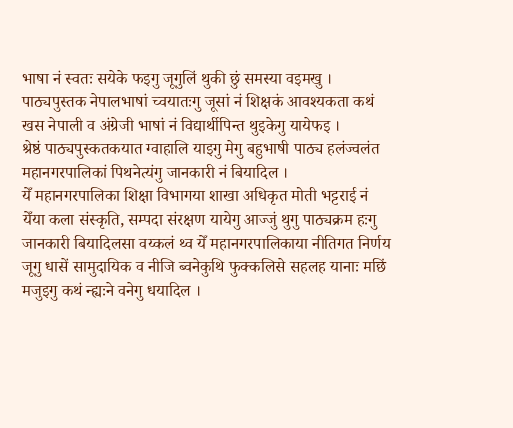भाषा नं स्वतः सयेके फइगु जूगुलिं थुकी छुं समस्या वइमखु । पाठ्यपुस्तक नेपालभाषां च्वयातःगु जूसां नं शिक्षकं आवश्यकता कथं खस नेपाली व अंग्रेजी भाषां नं विद्यार्थीपिन्त थुइकेगु यायेफइ ।
श्रेष्ठं पाठ्यपुस्कतकयात ग्वाहालि याइगु मेगु बहुभाषी पाठ्य हलंज्वलंत महानगरपालिकां पिथनेत्यंगु जानकारी नं बियादिल ।
येँ महानगरपालिका शिक्षा विभागया शाखा अधिकृत मोती भट्टराई नं येँया कला संस्कृति, सम्पदा संरक्षण यायेगु आज्जुं थुगु पाठ्यक्रम हःगु जानकारी बियादिलसा वय्कलं थ्व येँ महानगरपालिकाया नीतिगत निर्णय जूगु धासें सामुदायिक व नीजि ब्वनेकुथि फुक्कलिसे सहलह यानाः मछिं मजुइगु कथं न्ह्यःने वनेगु धयादिल ।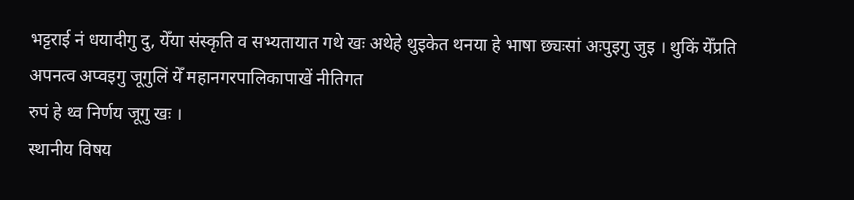भट्टराई नं धयादीगु दु, येँया संस्कृति व सभ्यतायात गथे खः अथेहे थुइकेत थनया हे भाषा छ्यःसां अःपुइगु जुइ । थुकिं येँप्रति अपनत्व अप्वइगु जूगुलिं येँ महानगरपालिकापाखें नीतिगत
रुपं हे थ्व निर्णय जूगु खः ।
स्थानीय विषय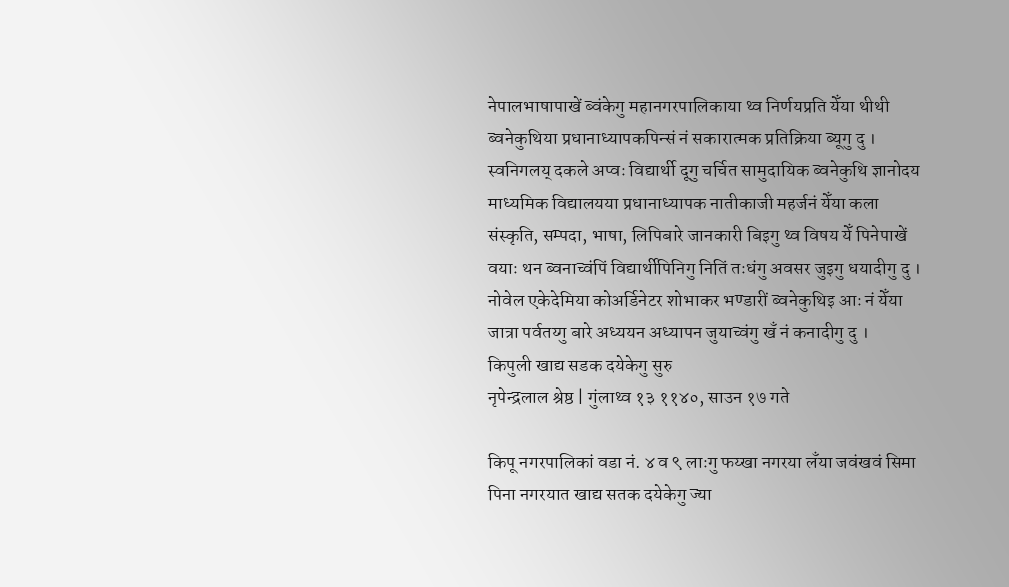नेपालभाषापाखें ब्वंकेगु महानगरपालिकाया थ्व निर्णयप्रति येँया थीथी ब्वनेकुथिया प्रधानाध्यापकपिन्सं नं सकारात्मक प्रतिक्रिया ब्यूगु दु । स्वनिगलय् दकले अप्वः विद्यार्थी दूगु चर्चित सामुदायिक ब्वनेकुथि ज्ञानोदय माध्यमिक विद्यालयया प्रधानाध्यापक नातीकाजी महर्जनं येँया कला संस्कृति, सम्पदा, भाषा, लिपिबारे जानकारी बिइगु थ्व विषय येँ पिनेपाखें वयाः थन ब्वनाच्वंपिं विद्यार्थीपिनिगु नितिं तःधंगु अवसर जुइगु धयादीगु दु । नोवेल एकेदेमिया कोअर्डिनेटर शोभाकर भण्डारीं ब्वनेकुथिइ आः नं येँया जात्रा पर्वतय्गु बारे अध्ययन अध्यापन जुयाच्वंगु खँ नं कनादीगु दु ।
किपुली खाद्य सडक दयेकेगु सुरु
नृपेन्द्रलाल श्रेष्ठ | गुंलाथ्व १३ ११४०, साउन १७ गते

किपू नगरपालिकां वडा नं. ४ व ९ लाःगु फय्खा नगरया लँया जवंखवं सिमा पिना नगरयात खाद्य सतक दयेकेगु ज्या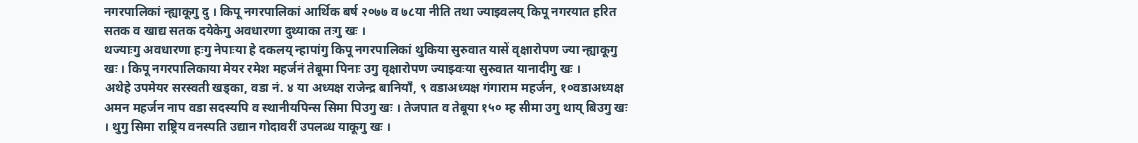नगरपालिकां न्ह्याकूगु दु । किपू नगरपालिकां आर्थिक बर्ष २०७७ व ७८या नीति तथा ज्याझ्वलय् किपू नगरयात हरित सतक व खाद्य सतक दयेकेगु अवधारणा दुथ्याका तःगु खः ।
थज्याःगु अवधारणा हःगु नेपाःया हे दकलय् न्हापांगु किपू नगरपालिकां थुकिया सुरुवात यासें वृक्षारोपण ज्या न्ह्याकूगु खः । किपू नगरपालिकाया मेयर रमेश महर्जनं तेबूमा पिनाः उगु वृक्षारोपण ज्याझ्वःया सुरुवात यानादीगु खः ।
अथेहे उपमेयर सरस्वती खड्का, वडा नं. ४ या अध्यक्ष राजेन्द्र बानियाँ, ९ वडाअध्यक्ष गंगाराम महर्जन, १०वडाअध्यक्ष अमन महर्जन नाप वडा सदस्यपि व स्थानीयपिन्स सिमा पिउगु खः । तेजपात व तेबूया १५० म्ह सीमा उगु थाय् बिउगु खः । थुगु सिमा राष्ट्रिय वनस्पति उद्यान गोदावरीं उपलब्ध याकूगु खः ।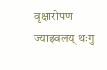वृक्षारोपण ज्याझ्वलय् थःगु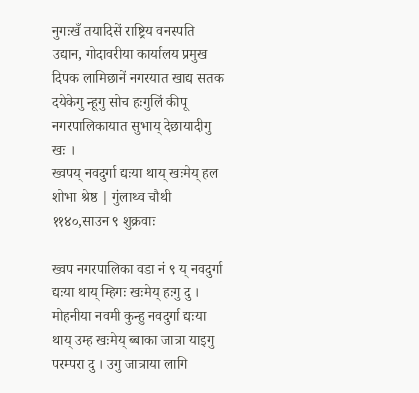नुगःखँ तयादिसें राष्ट्रिय वनस्पति उद्यान, गोदावरीया कार्यालय प्रमुख दिपक लामिछानें नगरयात खाद्य सतक दयेकेगु न्हूगु सोच हःगुलिं कीपू नगरपालिकायात सुभाय् देछायादीगु खः ।
ख्वपय् नवदुर्गा द्यःया थाय् खःमेय् हल
शोभा श्रेष्ठ | गुंलाथ्व चौथी ११४०,साउन ९ शुक्रवाः

ख्वप नगरपालिका वडा नं ९ य् नवदुर्गा द्यःया थाय् म्हिगः खःमेय् हःगु दु । मोहनीया नवमी कुन्हु नवदुर्गा द्यःया थाय् उम्ह खःमेय् ब्बाका जात्रा याइगु परम्परा दु । उगु जात्राया लागि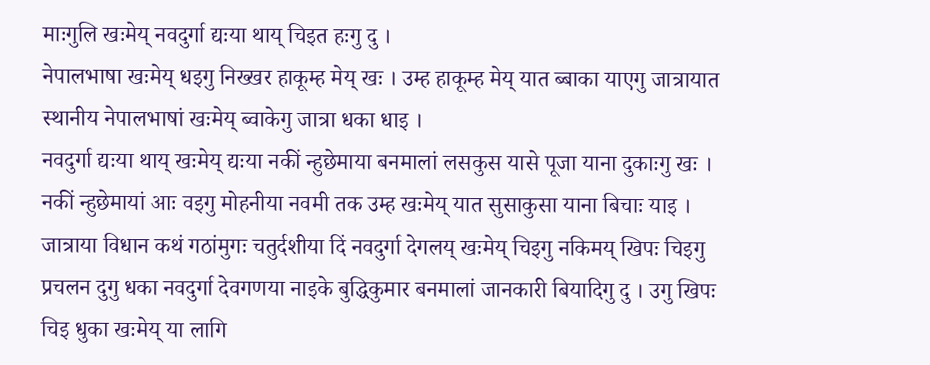माःगुलि खःमेय् नवदुर्गा द्यःया थाय् चिइत हःगु दु ।
नेपालभाषा खःमेय् धइगु निख्खर हाकूम्ह मेय् खः । उम्ह हाकूम्ह मेय् यात ब्बाका याएगु जात्रायात स्थानीय नेपालभाषां खःमेय् ब्वाकेगु जात्रा धका धाइ ।
नवदुर्गा द्यःया थाय् खःमेय् द्यःया नकीं न्हुछेमाया बनमालां लसकुस यासे पूजा याना दुकाःगु खः । नकीं न्हुछेमायां आः वइगु मोहनीया नवमी तक उम्ह खःमेय् यात सुसाकुसा याना बिचाः याइ ।
जात्राया विधान कथं गठांमुगः चतुर्दशीया दिं नवदुर्गा देगलय् खःमेय् चिइगु नकिमय् खिपः चिइगु प्रचलन दुगु धका नवदुर्गा देवगणया नाइके बुद्धिकुमार बनमालां जानकारी बियादिगु दु । उगु खिपः चिइ धुका खःमेय् या लागि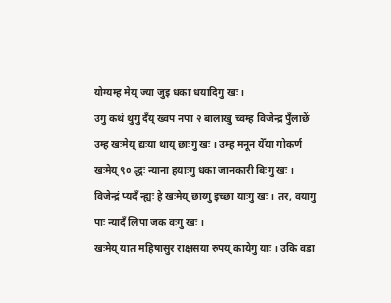योग्यम्ह मेय् ज्या जुइ धका धयादिगु खः ।
उगु कथं थुगु दँय् ख्वप नपा २ बालाखु च्वम्ह विजेन्द्र पुँलाछें उम्ह खःमेय् द्यःया थाय् छाःगु खः । उम्ह मनून येँया गोकर्ण खःमेय् ९० द्धः न्याना हयाःगु धका जानकारी बिःगु खः ।
विजेन्द्रं प्यदँ न्ह्यः हे खःमेय् छाय्गु इच्छा याःगु खः । तर, वयागु पाः न्यादँ लिपा जक वःगु खः ।
खःमेय् यात महिषासुर राक्षसया रुपय् कायेगु याः । उकि वडा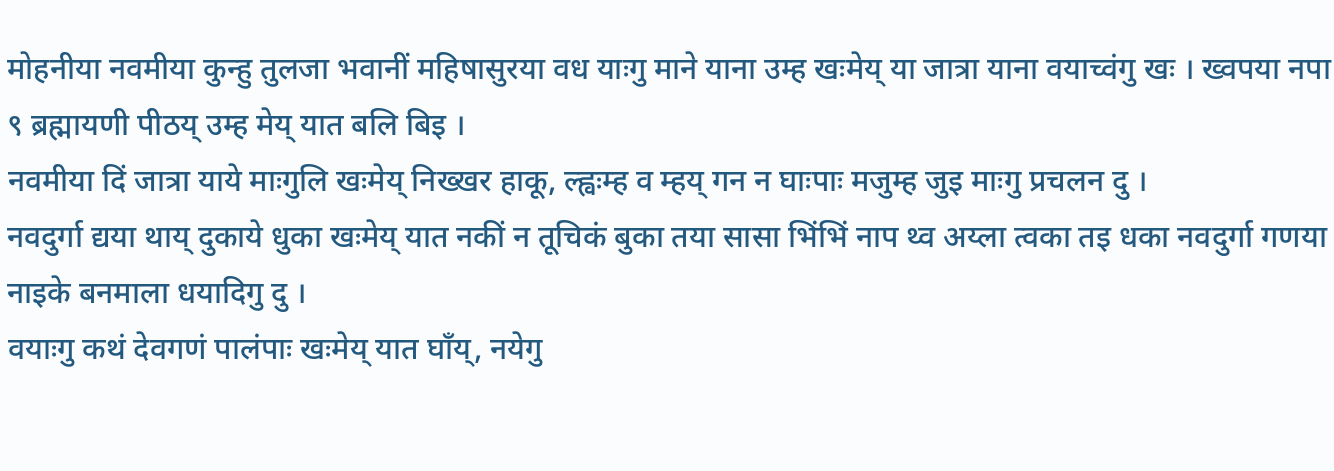मोहनीया नवमीया कुन्हु तुलजा भवानीं महिषासुरया वध याःगु माने याना उम्ह खःमेय् या जात्रा याना वयाच्वंगु खः । ख्वपया नपा ९ ब्रह्मायणी पीठय् उम्ह मेय् यात बलि बिइ ।
नवमीया दिं जात्रा याये माःगुलि खःमेय् निख्खर हाकू, ल्ह्वःम्ह व म्हय् गन न घाःपाः मजुम्ह जुइ माःगु प्रचलन दु ।
नवदुर्गा द्यया थाय् दुकाये धुका खःमेय् यात नकीं न तूचिकं बुका तया सासा भिंभिं नाप थ्व अय्ला त्वका तइ धका नवदुर्गा गणया नाइके बनमाला धयादिगु दु ।
वयाःगु कथं देवगणं पालंपाः खःमेय् यात घाँय्, नयेगु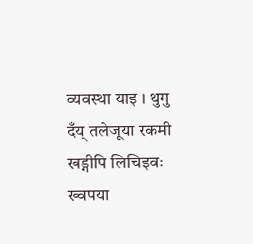व्यवस्था याइ । थुगु दँय् तलेजूया रकमी खड्गीपि लिचिइवः ख्वपया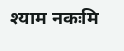श्याम नकःमि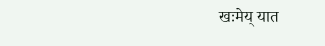खःमेय् यात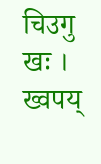चिउगु खः ।
ख्वपय्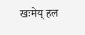खःमेय् हल